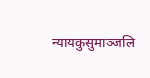न्यायकुसुमाञ्जलि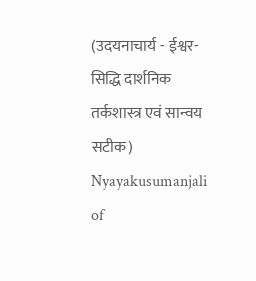(उदयनाचार्य - ईश्वर-सिद्धि दार्शनिक तर्कशास्त्र एवं सान्वय सटीक)
Nyayakusumanjali of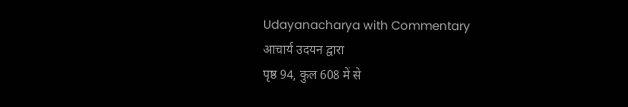Udayanacharya with Commentary
आचार्य उदयन द्वारा
पृष्ठ 94, कुल 608 में से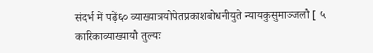संदर्भ में पढ़ें६० व्याख्यात्रयोपेतप्रकाशबोधनीयुते न्यायकुसुमाञ्जलौ [ ५ कारिकाव्याख्यायौ तुल्यः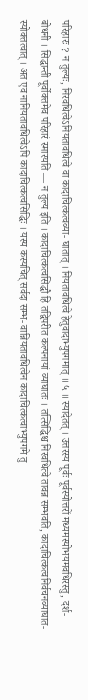परिहारः ? न तुल्यः, निरवधित्वेऽनियतावधित्वे वा कादाचित्कत्वव्या- घातात् । नियतावधित्वे हेतुवादाभ्युपगमात् ॥ ५ ॥ स्यादेतत् । उत्तरस्य पूर्वः पूर्वस्योत्तरों मध्यमस्योभयमवधिरस्तु, दर्श- बोधनी । सिद्धान्ती पूर्वोक्तमेव परिहारं स्मारयति — न तुल्य इति । कादाचित्कत्वसिद्धौ हि तद्विपरीत कल्पनायां व्याघातः । तत्सिद्धिश्च निरवधित्वे तावन्न सम्भवति, कादाचित्कत्वनिर्वचनव्याघात- स्योक्तत्वात् । अत एव नानियतावधित्वेऽपि कादाचित्कत्वसिद्धिः । यस्य कस्यचित् सर्वदा सम्भ- वान्नियतावधित्वेन कादाचित्कत्वाभ्युपगमे तु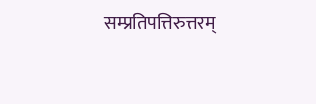सम्प्रतिपत्तिरुत्तरम्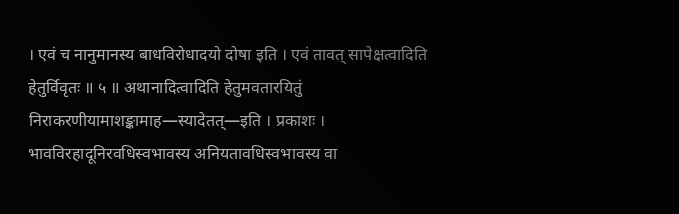। एवं च नानुमानस्य बाधविरोधादयो दोषा इति । एवं तावत् सापेक्षत्वादिति हेतुर्विवृतः ॥ ५ ॥ अथानादित्वादिति हेतुमवतारयितुं निराकरणीयामाशङ्कामाह—स्यादेतत्—इति । प्रकाशः । भावविरहादूनिरवधिस्वभावस्य अनियतावधिस्वभावस्य वा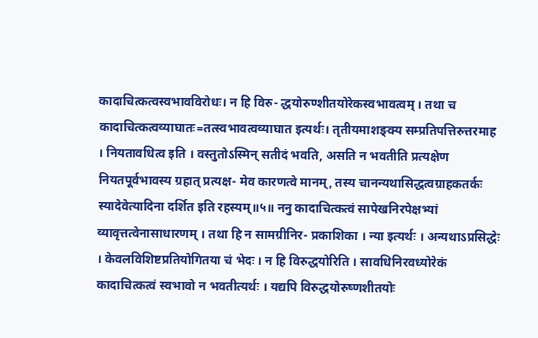कादाचित्कत्वस्वभावविरोधः। न हि विरु- द्धयोरुण्शीतयोरेकस्वभावत्वम् । तथा च कादाचित्कत्वव्याघातः=तत्स्वभावत्वव्याघात इत्यर्थः। तृतीयमाशङ्क्य सम्प्रतिपत्तिरुत्तरमाह । नियतावधित्व इति । वस्तुतोऽस्मिन् सतीदं भवति, असति न भवतीति प्रत्यक्षेण नियतपूर्वभावस्य ग्रहात् प्रत्यक्ष- मेव कारणत्वे मानम्, तस्य चानन्यथासिद्धत्वग्राहकतर्कः स्यादेवेत्यादिना दर्शित इति रहस्यम्॥५॥ ननु कादाचित्कत्वं सापेखनिरपेक्षभ्यां व्यावृत्तत्वेनासाधारणम् । तथा हि न सामग्रीनिर- प्रकाशिका । न्या इत्यर्थः । अन्यथाऽप्रसिद्धेः । केवलविशिष्टप्रतियोगितया चं भेदः । न हि विरुद्धयोरिति । सावधिनिरवध्योरेकं कादाचित्कत्वं स्वभावो न भवतीत्यर्थः । यद्यपि विरुद्धयोरुष्णशीतयोः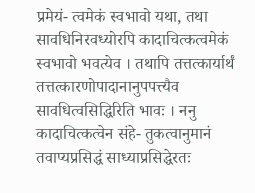प्रमेयं- त्वमेकं स्वभावो यथा, तथा सावधिनिरवध्योरपि कादाचित्कत्वमेकं स्वभावो भवत्येव । तथापि तत्तत्कार्यार्थं तत्तत्कारणोपादानानुपपत्त्यैव सावधित्वसिद्धिरिति भावः । ननु कादाचित्कत्वेन संहे- तुकत्वानुमानं तवाप्यप्रसिद्धं साध्याप्रसिद्धेरतः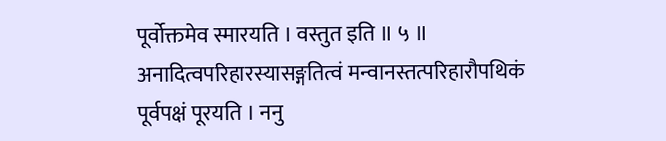पूर्वोक्तमेव स्मारयति । वस्तुत इति ॥ ५ ॥ अनादित्वपरिहारस्यासङ्गतित्वं मन्वानस्तत्परिहारौपथिकं पूर्वपक्षं पूरयति । ननु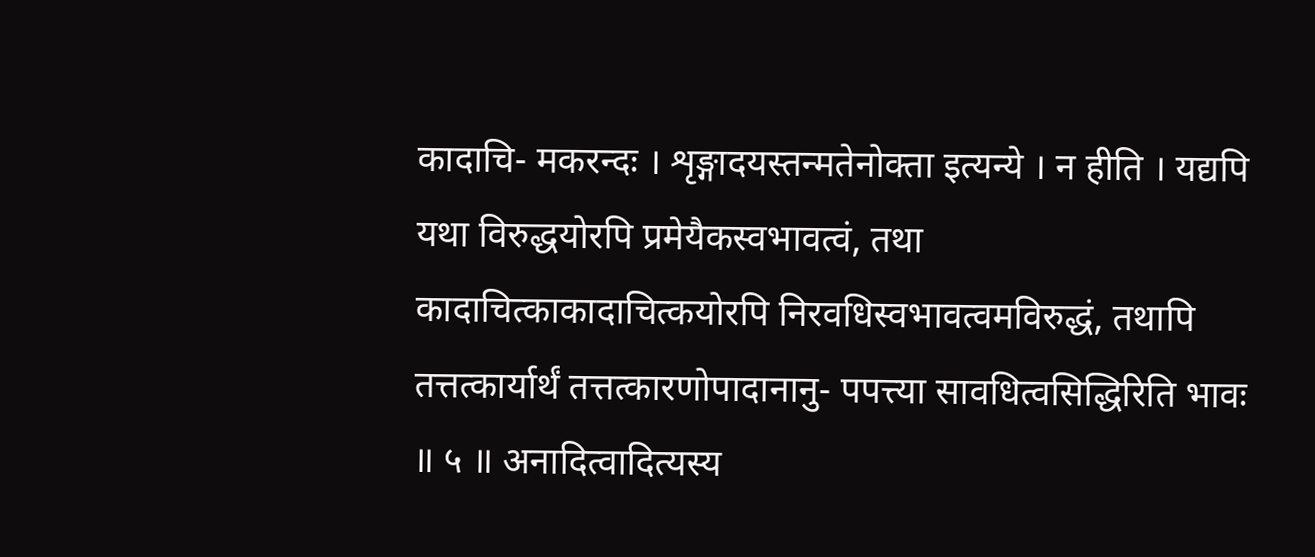कादाचि- मकरन्दः । शृङ्गादयस्तन्मतेनोक्ता इत्यन्ये । न हीति । यद्यपि यथा विरुद्धयोरपि प्रमेयैकस्वभावत्वं, तथा कादाचित्काकादाचित्कयोरपि निरवधिस्वभावत्वमविरुद्धं, तथापि तत्तत्कार्यार्थं तत्तत्कारणोपादानानु- पपत्त्या सावधित्वसिद्धिरिति भावः ॥ ५ ॥ अनादित्वादित्यस्य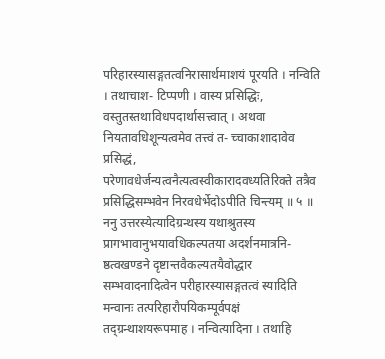परिहारस्यासङ्गतत्वनिरासार्थमाशयं पूरयति । नन्विति । तथाचाश- टिप्पणी । वास्य प्रसिद्धिः, वस्तुतस्तथाविधपदार्थासत्त्वात् । अथवा नियतावधिशून्यत्वमेव तत्त्वं त- च्चाकाशादावेव प्रसिद्धं, परेणावधेर्जन्यत्वनैत्यत्वस्वीकारादवध्यतिरिक्ते तत्रैव प्रसिद्धिसम्भवेन निरवधेर्भेदोऽपीति चिन्त्यम् ॥ ५ ॥ ननु उत्तरस्येत्यादिग्रन्थस्य यथाश्रुतस्य प्रागभावानुभयावधिकल्पतया अदर्शनमात्रनि- ष्ठत्वखण्डने दृष्टान्तवैकल्यतयैवोद्धार सम्भवादनादित्वेन परीहारस्यासङ्गतत्वं स्यादिति मन्वानः तत्परिहारौपयिकम्पूर्वपक्षं तद्ग्रन्थाशयरूपमाह । नन्वित्यादिना । तथाहि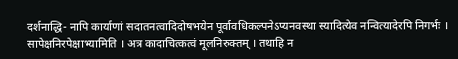दर्शनाद्धि- नापि कार्याणां सदातनत्वादिदोषभयेन पूर्वावधिकल्पनेऽप्यनवस्था स्यादित्येव नन्वित्यादेरपि निगर्भः । सापेक्षनिरपेक्षाभ्यामिति । अत्र कादाचित्कत्वं मूलनिरुक्तम् । तथाहि न